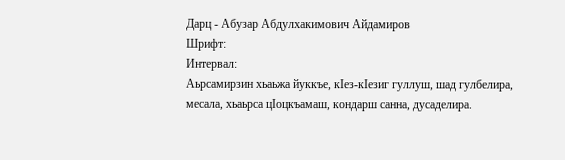Дарц - Абузар Абдулхакимович Айдамиров
Шрифт:
Интервал:
Аьрсамирзин хьаьжа йуккъе, кIез-кIезиг гуллуш, шад гулбелира, месала, хьаьрса цIоцкъамаш, кондарш санна, дусаделира.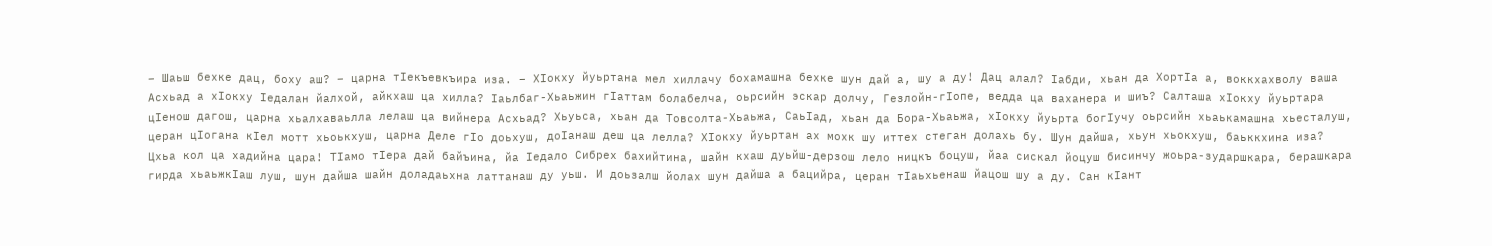– Шаьш бехке дац, боху аш? – царна тIекъевкъира иза. – ХIокху йуьртана мел хиллачу бохамашна бехке шун дай а, шу а ду! Дац алал? Iабди, хьан да ХортIа а, воккхахволу ваша Асхьад а хIокху Iедалан йалхой, айкхаш ца хилла? Iаьлбаг-Хьаьжин гIаттам болабелча, оьрсийн эскар долчу, Гезлойн-гIопе, ведда ца ваханера и шиъ? Салташа хIокху йуьртара цIенош дагош, царна хьалхаваьлла лелаш ца вийнера Асхьад? Хьуьса, хьан да Товсолта-Хьаьжа, СаьIад, хьан да Бора-Хьаьжа, хIокху йуьрта богIучу оьрсийн хьаькамашна хьесталуш, церан цIогана кIел мотт хьоькхуш, царна Деле гIо доьхуш, доIанаш деш ца лелла? ХIокху йуьртан ах мохк шу иттех стеган долахь бу. Шун дайша, хьун хьокхуш, баьккхина иза? Цхьа кол ца хадийна цара! ТIамо тIера дай байъина, йа Iедало Сибрех бахийтина, шайн кхаш дуьйш-дерзош лело ницкъ боцуш, йаа сискал йоцуш бисинчу жоьра-зударшкара, берашкара гирда хьаьжкIаш луш, шун дайша шайн доладаьхна латтанаш ду уьш. И доьзалш йолах шун дайша а бацийра, церан тIаьхьенаш йацош шу а ду. Сан кIант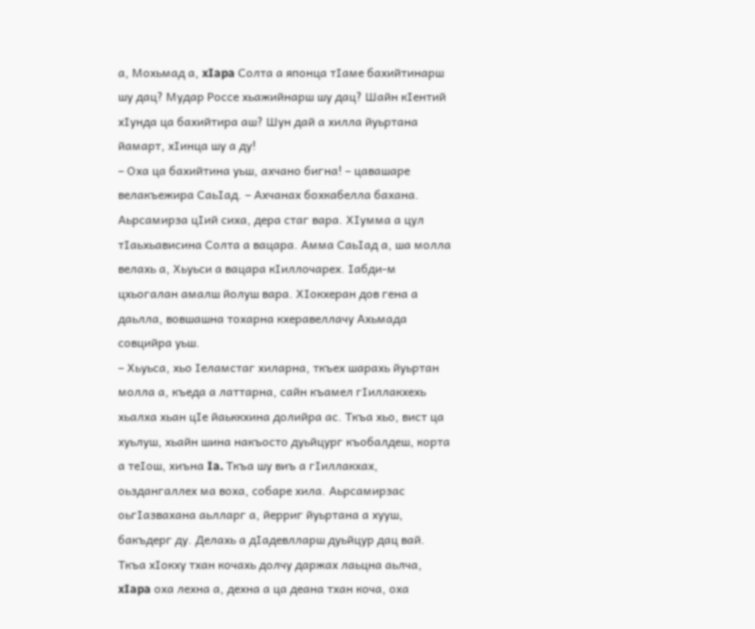а, Мохьмад а, xIapa Солта а японца тIаме бахийтинарш шу дац? Мудар Россе хьажийнарш шу дац? Шайн кIентий хIунда ца бахийтира аш? Шун дай а хилла йуьртана йамарт, хIинца шу а ду!
– Оха ца бахийтина уьш, ахчано бигна! – цавашаре велакъежира СаьIад. – Ахчанах бохкабелла бахана.
Аьрсамирза цIий сиха, дера стаг вара. ХIумма а цул тIаьхьависина Солта а вацара. Амма СаьIад а, ша молла велахь а, Хьуьси а вацара кIиллочарех. Iабди-м цхьогалан амалш йолуш вара. ХIокхеран дов гена а даьлла, вовшашна тохарна кхеравеллачу Ахьмада совцийра уьш.
– Хьуьса, хьо Iеламстаг хиларна, ткъех шарахь йуьртан молла а, къеда а латтарна, сайн къамел гIиллакхехь хьалха хьан цIe йаьккхина долийра ас. Ткъа хьо, вист ца хуьлуш, хьайн шина накъосто дуьйцург къобалдеш, корта а теIош, хиъна Ia. Ткъа шу виъ а гIиллакхах, оьздангаллех ма воха, собаре хила. Аьрсамирзас оьгIазвахана аьлларг а, йерриг йуьртана а хууш, бакъдерг ду. Делахь а дIадевлларш дуьйцур дац вай. Ткъа хIокху тхан кочахь долчу даржах лаьцна аьлча, xIapa оха лехна а, дехна а ца деана тхан коча, оха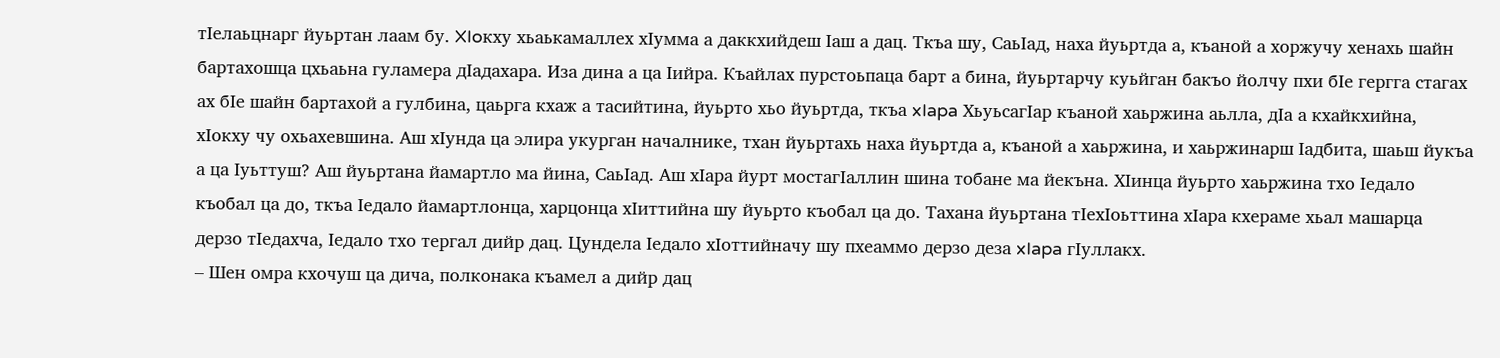тIелаьцнарг йуьртан лаам бу. XIoкху хьаькамаллех хIумма а даккхийдеш Iаш а дац. Ткъа шу, СаьIад, наха йуьртда а, къаной а хоржучу хенахь шайн бартахошца цхьаьна гуламера дIадахара. Иза дина а ца Iийра. Къайлах пурстоьпаца барт а бина, йуьртарчу куьйган бакъо йолчу пхи бIе гepггa стагах ах бIе шайн бартахой а гулбина, цаьрга кхаж а тасийтина, йуьрто хьо йуьртда, ткъа xIapa ХьуьсагIар къаной хаьржина аьлла, дIа а кхайкхийна, хIокху чу охьахевшина. Аш хIунда ца элира укурган началнике, тхан йуьртахь наха йуьртда а, къаной а хаьржина, и хаьржинарш Iадбита, шаьш йукъа а ца Iуьттуш? Аш йуьртана йамартло ма йина, СаьIад. Аш хIара йурт мостагIаллин шина тобане ма йекъна. ХIинца йуьрто хаьржина тхо Iедало къобал ца до, ткъа Iедало йамартлонца, харцонца хIиттийна шу йуьрто къобал ца до. Тахана йуьртана тIехIоьттина хIара кхераме хьал машарца дерзо тIедахча, Iедало тхо тергал дийр дац. Цундела Iедало хIоттийначу шу пхеаммо дерзо деза xIapa гIуллакх.
– Шен омра кхочуш ца дича, полконака къамел а дийр дац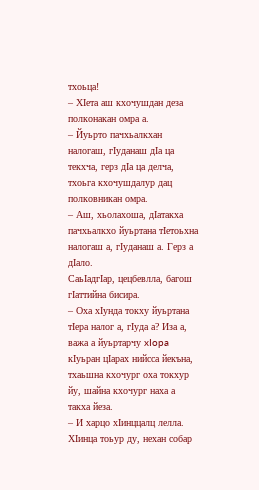тхоьца!
– ХIета аш кхочушдан деза полконакан омра а.
– Йуьрто пачхьалкхан налогаш, гIуданаш дIа ца текхча, герз дIа ца делча, тхоьга кхочушдалур дац полковникан омра.
– Аш, хьолахоша, дIатакха пачхьалкхо йуьртана тIетоьхна налогаш а, гIуданаш а. Герз а дIало.
СаьIадгIар, цецбевлла, багош гIаттийна бисира.
– Оха хIунда токху йуьртана тIера налог а, гIуда а? Иза а, важа а йуьртарчу xIopa кIуьран цIарах нийсса йекъна, тхаьшна кхочург оха токхур йу, шайна кхочург наха а такха йеза.
– И харцо хIинццалц лелла. ХIинца тоьур ду, нехан собар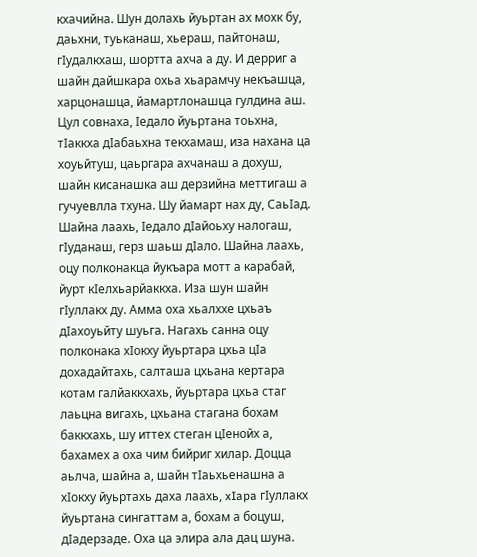кхачийна. Шун долахь йуьртан ах мохк бу, даьхни, туьканаш, хьераш, пайтонаш, гIудалкхаш, шортта ахча а ду. И дерриг а шайн дайшкара охьа хьарамчу некъашца, харцонашца, йамартлонашца гулдина аш. Цул совнаха, Iедало йуьртана тоьхна, тIаккха дIабаьхна текхамаш, иза нахана ца хоуьйтуш, цаьргара ахчанаш а дохуш, шайн кисанашка аш дерзийна меттигаш а гучуевлла тхуна. Шу йамарт нах ду, СаьIад. Шайна лаахь, Iедало дIайоьху налогаш, гIуданаш, герз шаьш дIало. Шайна лаахь, оцу полконакца йукъара мотт а карабай, йурт кIелхьарйаккха. Иза шун шайн гIуллакх ду. Амма оха хьалххе цхьаъ дIахоуьйту шуьга. Нагахь санна оцу полконака хIокху йуьртара цхьа цIа дохадайтахь, салташа цхьана кертара котам галйаккхахь, йуьртара цхьа стаг лаьцна вигахь, цхьана стагана бохам баккхахь, шу иттех стеган цIенойх а, бахамех а оха чим бийриг хилар. Доцца аьлча, шайна а, шайн тIаьхьенашна а хIокху йуьртахь даха лаахь, xIapa гIуллакх йуьртана сингаттам а, бохам а боцуш, дIадерзаде. Оха ца элира ала дац шуна.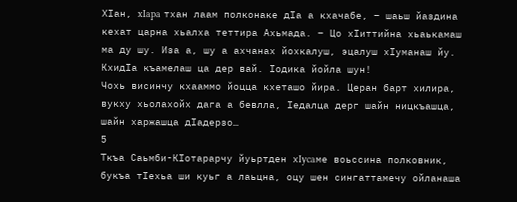ХIан, xIapa тхан лаам полконаке дIа а кхачабе, – шаьш йаздина кехат царна хьалха теттира Ахьмада. – Цо хIиттийна хьаькамаш ма ду шу. Иза а, шу а ахчанах йохкалуш, эцалуш хIуманаш йу. КхидIа къамелаш ца дер вай. Iодика йойла шун!
Чохь висинчу кхааммо йоцца кхеташо йира. Церaн барт хилира, вукху хьолахойх дага а бевлла, Iедалца дерг шайн ницкъашца, шайн харжашца дIадерзо…
5
Ткъа Саьмби-КIотарарчу йуьртден хIycaмe воьссина полковник, букъа тIехьа ши куьг а лаьцна, оцу шен сингаттамечу ойланаша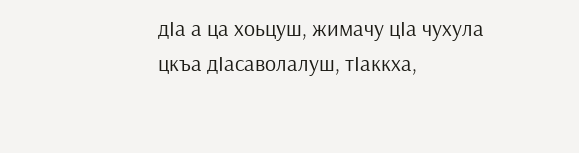дIа а ца хоьцуш, жимачу цIа чухула цкъа дIасаволалуш, тIаккха,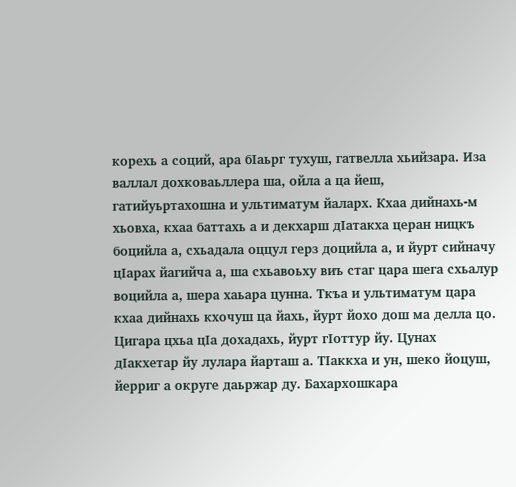корехь а соций, ара бIаьрг тухуш, гатвелла хьийзара. Иза валлал дохковаьллера ша, ойла а ца йеш, гатийуьртахошна и ультиматум йаларх. Кхаа дийнахь-м хьовха, кхаа баттахь а и декхарш дIатакха церан ницкъ боцийла а, схьадала оццул герз доцийла а, и йурт сийначу цIарах йагийча а, ша схьавоьху виъ стаг цара шега схьалур воцийла а, шера хаьара цунна. Ткъа и ультиматум цара кхаа дийнахь кхочуш ца йахь, йурт йохо дош ма делла цо. Цигара цхьа цIа дохадахь, йурт гIоттур йу. Цунах дIакхетар йу лулара йарташ а. ТIаккха и ун, шеко йоцуш, йерриг а округе даьржар ду. Бахархошкара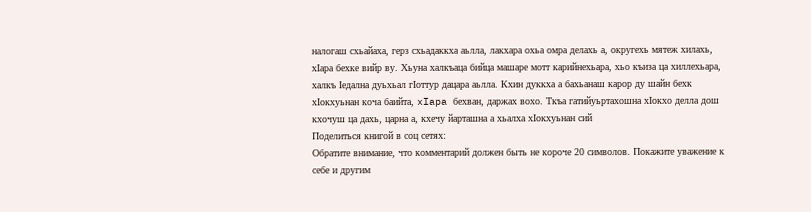налогаш схьайаха, герз схьадаккха аьлла, лакхара охьа омра делахь а, округехь мятеж хилахь, хIара бехке вийр ву. Хьуна халкъаца бийца машаре мотт карийнехьара, хьо къиза ца хиллехьара, халкъ Iедална дуьхьал гIоттур дацара аьлла. Кхин дуккха а бахьанаш карор ду шайн бехк хIокхуьнан коча баийта, xIapa бехван, даржах вохо. Ткъа гатийуьртахошна хIокхо делла дош кхочуш ца дахь, царна а, кхечу йарташна а хьалха хIокхуьнан сий
Поделиться книгой в соц сетях:
Обратите внимание, что комментарий должен быть не короче 20 символов. Покажите уважение к себе и другим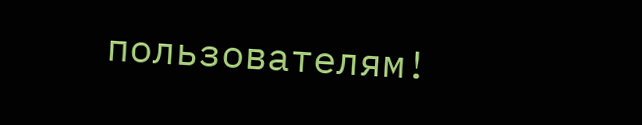пользователям!